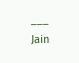___
Jain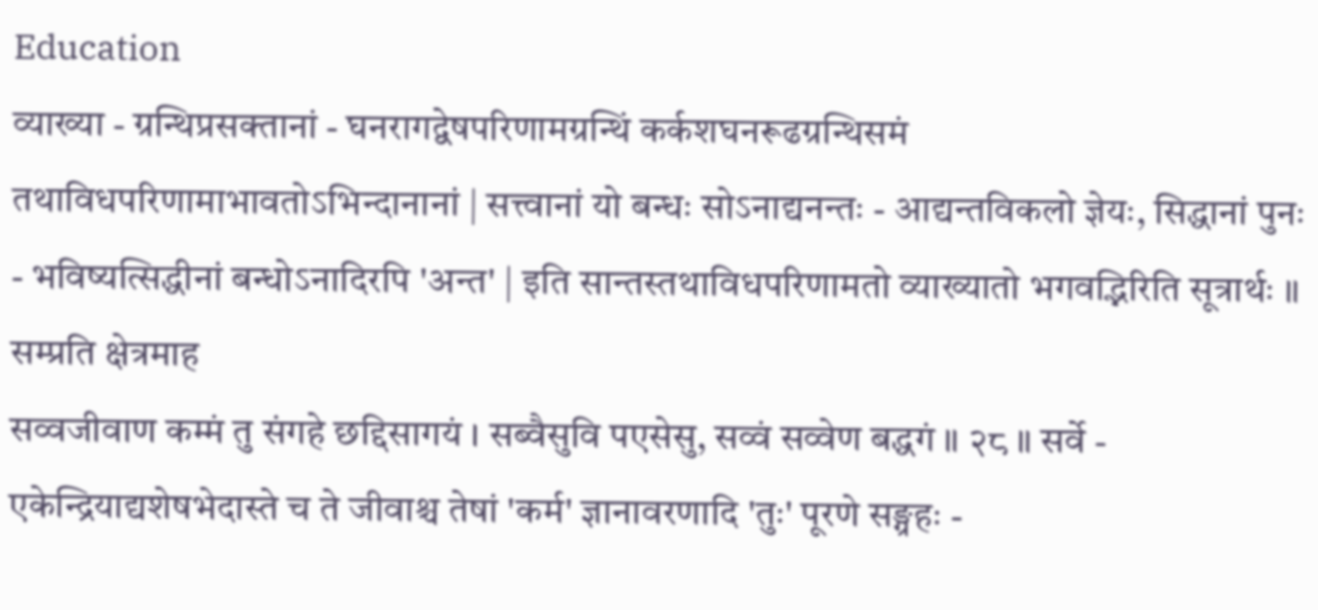Education
व्याख्या - ग्रन्थिप्रसक्तानां - घनरागद्वेषपरिणामग्रन्थिं कर्कशघनरूढग्रन्थिसमं तथाविधपरिणामाभावतोऽभिन्दानानां | सत्त्वानां यो बन्धः सोऽनाद्यनन्तः - आद्यन्तविकलो ज्ञेयः, सिद्धानां पुनः - भविष्यत्सिद्धीनां बन्धोऽनादिरपि 'अन्त' | इति सान्तस्तथाविधपरिणामतो व्याख्यातो भगवद्भिरिति सूत्रार्थः ॥ सम्प्रति क्षेत्रमाह
सव्वजीवाण कम्मं तु संगहे छद्दिसागयं । सब्वैसुवि पएसेसु, सव्वं सव्वेण बद्धगं ॥ २८ ॥ सर्वे - एकेन्द्रियाद्यशेषभेदास्ते च ते जीवाश्च तेषां 'कर्म' ज्ञानावरणादि 'तुः' पूरणे सङ्ग्रहः -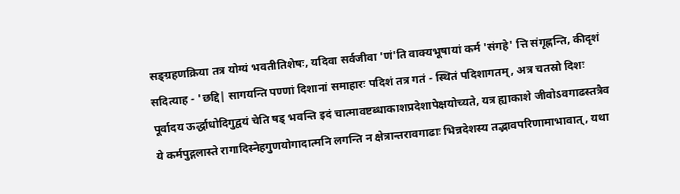सङ्ग्रहणक्रिया तत्र योग्यं भवतीतिशेषः, यदिवा सर्वजीवा 'णं'ति वाक्यभूषायां कर्म 'संगहे' त्ति संगृह्णन्ति, कीदृशं सदित्याह - 'छद्दि| सागयन्ति पण्णां दिशानां समाहारः पदिशं तत्र गतं - स्थितं पदिशागतम्, अत्र चतस्रो दिशः पूर्वादय ऊर्द्धाधोदिगुद्वयं चेति षड् भवन्ति इदं चात्मावष्टब्धाकाशप्रदेशापेक्षयोच्यते, यत्र ह्याकाशे जीवोऽवगाढस्तत्रैव ये कर्मपुद्गलास्ते रागादिस्नेहगुणयोगादात्मनि लगन्ति न क्षेत्रान्तरावगाढाः भिन्नदेशस्य तद्भावपरिणामाभावात्, यथा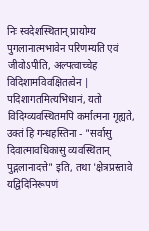निः स्वदेशस्थितान् प्रायोग्य पुगलानात्मभावेन परिणम्यति एवं जीवोऽपीति, अल्पत्वाच्चेह विदिशामविवक्षितत्वेन | पदिशागतमित्यभिधानं, यतो विदिग्व्यवस्थितमपि कर्मात्मना गृह्यते, उक्तं हि गन्धहस्तिना - "सर्वासु दिवात्मावधिकासु व्यवस्थितान् पुद्गलानादत्ते" इति, तथा 'क्षेत्रप्रस्तावे यद्विदिनिरूपणं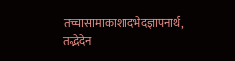तच्चासामाकाशादभेदज्ञापनार्थ, तद्भेदेन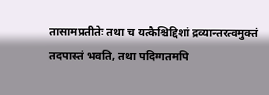तासामप्रतीतेः तथा च यत्कैश्चिद्दिशां द्रव्यान्तरत्वमुक्तं तदपास्तं भवति, तथा पदिग्गतमपि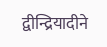द्वीन्द्रियादीने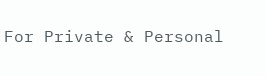For Private & Personal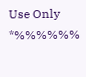Use Only
*%%%%%%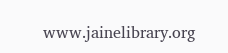www.jainelibrary.org